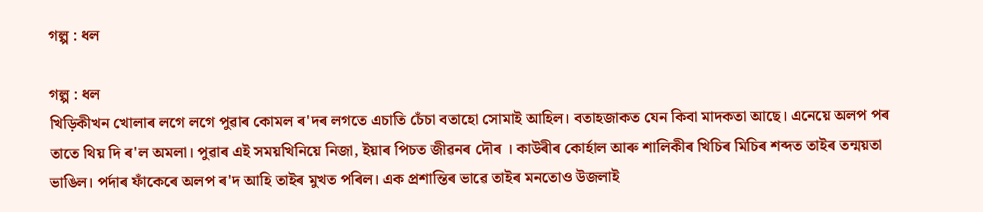গল্প : ধল

গল্প : ধল
খিড়িকীখন খোলাৰ লগে লগে পুৱাৰ কোমল ৰ'দৰ লগতে এচাতি চেঁচা বতাহো সোমাই আহিল। বতাহজাকত যেন কিবা মাদকতা আছে। এনেয়ে অলপ পৰ তাতে থিয় দি ৰ'ল অমলা। পুৱাৰ এই সময়খিনিয়ে নিজা, ইয়াৰ পিচত জীৱনৰ দৌৰ । কাউৰীৰ কোৰ্হাল আৰু শালিকীৰ খিচিৰ মিচিৰ শব্দত তাইৰ তন্ময়তা ভাঙিল। পৰ্দাৰ ফাঁকেৰে অলপ ৰ'দ আহি তাইৰ মুখত পৰিল। এক প্ৰশান্তিৰ ভাৱে তাইৰ মনতোও উজলাই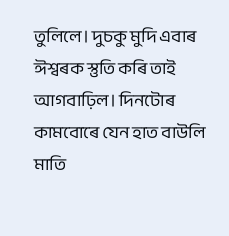তুলিলে। দুচকু মুদি এবাৰ ঈশ্বৰক স্তুতি কৰি তাই আগবাঢ়িল। দিনটোৰ কামবোৰে যেন হাত বাউলি মাতি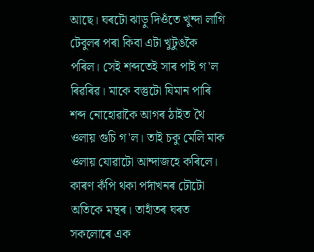আছে। ঘৰটো ঝাড়ু দিওঁতে খুন্দা লাগি টেবুলৰ পৰা কিবা এটা খুটুঙকৈ পৰিল। সেই শব্দতেই সাৰ পাই গ'ল ৰিৱৰিৱ। মাকে বস্তুটো যিমান পাৰি শব্দ নোহোৱাকৈ আগৰ ঠাইত থৈ ওলায় গুচি গ'ল। তাই চকু মেলি মাক ওলায় যোৱাটো আন্দাজহে কৰিলে। কাৰণ কঁপি থকা পৰ্দাখনৰ ঢৌটো অতিকে মন্থৰ। তাহাঁতৰ ঘৰত সকলোৰে এক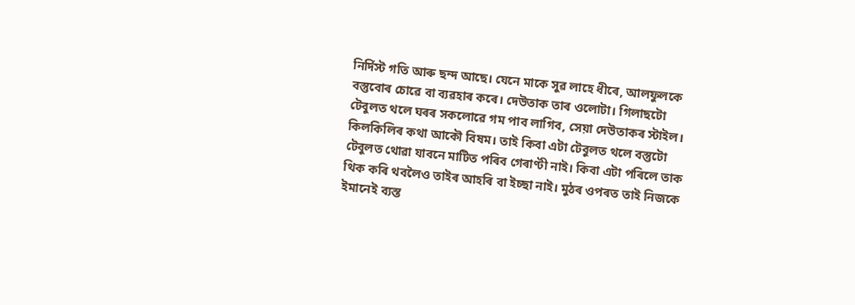নিৰ্দিস্ট গতি আৰু ছন্দ আছে। যেনে মাকে সুৱ লাহে ধীৰে, আলফুলকে বস্তুবোৰ চোৱে বা ব্যৱহাৰ কৰে। দেউতাক তাৰ ওলোটা। গিলাছটো টেবুলত থলে ঘৰৰ সকলোৱে গম পাব লাগিব, সেয়া দেউতাকৰ স্টাইল। কিলকিলিৰ কথা আকৌ বিষম। তাই কিবা এটা টেবুলত থলে বস্তুটো টেবুলত থোৱা যাবনে মাটিত পৰিব গেৰাণ্টী নাই। কিবা এটা পৰিলে তাক থিক কৰি থবলৈও তাইৰ আহৰি বা ইচ্ছা নাই। মুঠৰ ওপৰত তাই নিজকে ইমানেই ব্যস্ত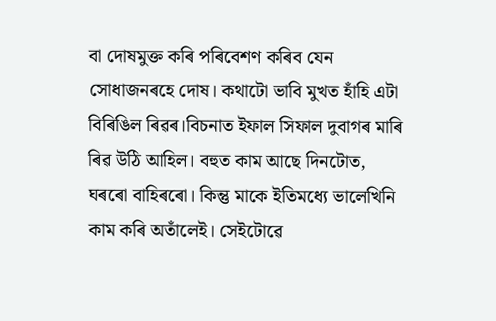বা দোষমুক্ত কৰি পৰিবেশণ কৰিব যেন সোধাজনৰহে দোষ। কথাটো ভাবি মুখত হাঁহি এটা বিৰিঙিল ৰিৱৰ।বিচনাত ইফাল সিফাল দুবাগৰ মাৰি ৰিৱ উঠি আহিল। বহুত কাম আছে দিনটোত, ঘৰৰো বাহিৰৰো। কিন্তু মাকে ইতিমধ্যে ভালেখিনি কাম কৰি অতাঁলেই। সেইটোৱে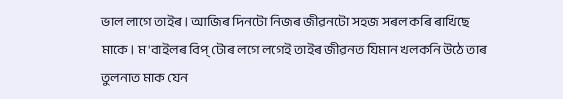ভাল লাগে তাইৰ। আজিৰ দিনটো নিজৰ জীৱনটো সহজ সৰল কৰি ৰাখিছে মাকে। ম'বাইলৰ বিপ্ টোৰ লগে লগেই তাইৰ জীৱনত যিমান খলকনি উঠে তাৰ তুলনাত মাক যেন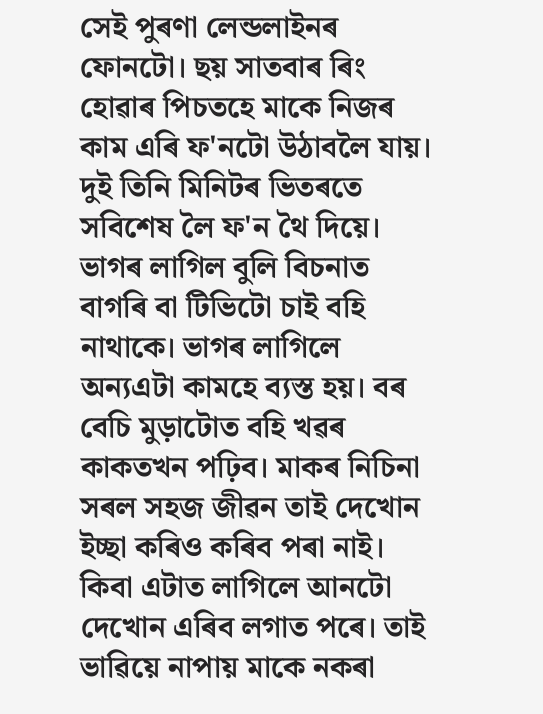সেই পুৰণা লেন্ডলাইনৰ ফোনটো। ছয় সাতবাৰ ৰিং হোৱাৰ পিচতহে মাকে নিজৰ কাম এৰি ফ'নটো উঠাবলৈ যায়। দুই তিনি মিনিটৰ ভিতৰতে সবিশেষ লৈ ফ'ন থৈ দিয়ে। ভাগৰ লাগিল বুলি বিচনাত বাগৰি বা টিভিটো চাই বহি নাথাকে। ভাগৰ লাগিলে অন্যএটা কামহে ব্যস্ত হয়। বৰ বেচি মুড়াটোত বহি খৱৰ কাকতখন পঢ়িব। মাকৰ নিচিনা সৰল সহজ জীৱন তাই দেখোন ইচ্ছা কৰিও কৰিব পৰা নাই। কিবা এটাত লাগিলে আনটো দেখোন এৰিব লগাত পৰে। তাই ভাৱিয়ে নাপায় মাকে নকৰা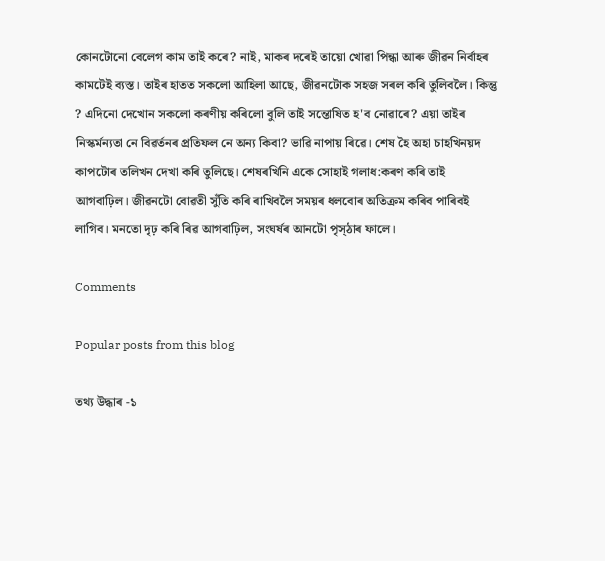কোনটোনো বেলেগ কাম তাই কৰে? নাই, মাকৰ দৰেই তায়ো খোৱা পিন্ধা আৰু জীৱন নিৰ্বাহৰ কামটেই ব্যস্ত। তাইৰ হাতত সকলো আহিলা আছে, জীৱনটোক সহজ সৰল কৰি তুলিবলৈ। কিন্তু ? এদিনো দেখোন সকলো কৰণীয় কৰিলো বুলি তাই সন্তোষিত হ'ব নোৱাৰে? এয়া তাইৰ নিস্কৰ্মন্যতা নে বিৱৰ্তনৰ প্ৰতিফল নে অন্য কিবা? ভাৱি নাপায় ৰিৱে। শেষ হৈ অহা চাহখিনয়দ কাপটোৰ তলিখন দেখা কৰি তুলিছে। শেষৰখিনি একে সোহাই গলাধ:কৰণ কৰি তাই আগবাঢ়িল। জীৱনটো বোৱতী সুঁতি কৰি ৰাখিবলৈ সময়ৰ ধলবোৰ অতিক্ৰম কৰিব পাৰিবই লাগিব। মনতো দৃঢ় কৰি ৰিৱ আগবাঢ়িল, সংঘৰ্ষৰ আনটো পৃস্ঠাৰ ফালে।

Comments

Popular posts from this blog

তথ্য উদ্ধাৰ -১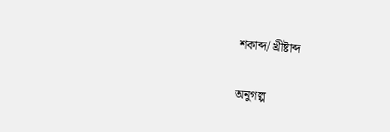শকাব্দ/ খ্ৰীষ্টাব্দ

অনুগল্প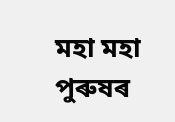মহা মহা পুৰুষৰ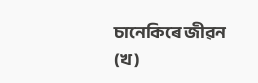চানেকিৰে জীৱন (খ)